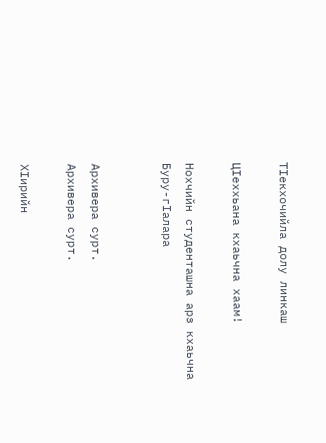ТIекхочийла долу линкаш

ЦIеххьана кхаьчна хаам!

Нохчийн студенташна арз кхаьчна Буру-гIалара


Архивера сурт.
Архивера сурт.

ХIирийн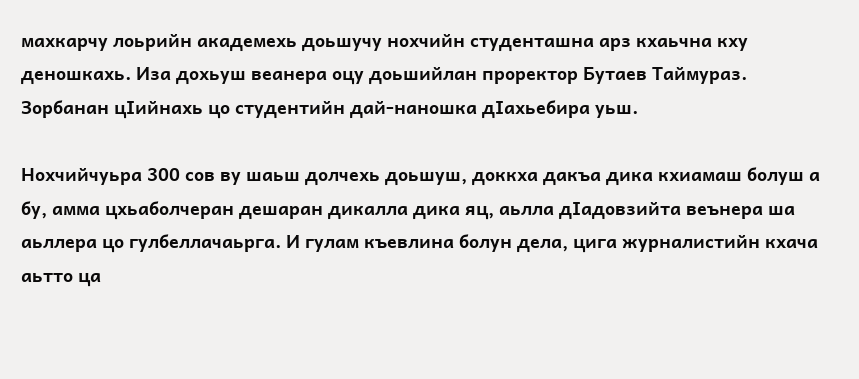махкарчу лоьрийн академехь доьшучу нохчийн студенташна арз кхаьчна кху деношкахь. Иза дохьуш веанера оцу доьшийлан проректор Бутаев Таймураз. Зорбанан цIийнахь цо студентийн дай-наношка дIахьебира уьш.

Нохчийчуьра 300 сов ву шаьш долчехь доьшуш, доккха дакъа дика кхиамаш болуш а бу, амма цхьаболчеран дешаран дикалла дика яц, аьлла дIадовзийта веънера ша аьллера цо гулбеллачаьрга. И гулам къевлина болун дела, цига журналистийн кхача аьтто ца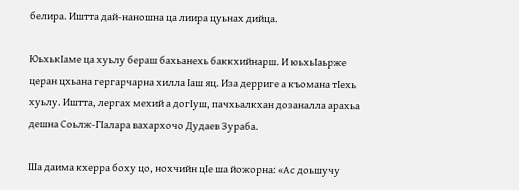белира. Иштта дай-наношна ца лиира цуьнах дийца.

ЮьхькIаме ца хуьлу бераш бахьанехь баккхийнарш. И юьхьIаьрже церан цхьана гергарчарна хилла Iаш яц. Иза дерриге а къомана тIехь хуьлу. Иштта, лергах мехий а догIуш, пачхьалкхан дозаналла арахьа дешна Соьлж-ГIалара вахархочо Дудаев Зураба.

Ша даима кхерра боху цо, нохчийн цIе ша йожорна: «Ас доьшучу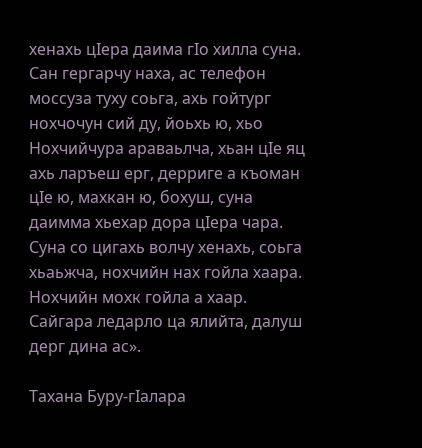хенахь цIера даима гIо хилла суна. Сан гергарчу наха, ас телефон моссуза туху соьга, ахь гойтург нохчочун сий ду, йоьхь ю, хьо Нохчийчура араваьлча, хьан цIе яц ахь ларъеш ерг, дерриге а къоман цIе ю, махкан ю, бохуш, суна даимма хьехар дора цIера чара. Суна со цигахь волчу хенахь, соьга хьаьжча, нохчийн нах гойла хаара. Нохчийн мохк гойла а хаар. Сайгара ледарло ца ялийта, далуш дерг дина ас».

Тахана Буру-гIалара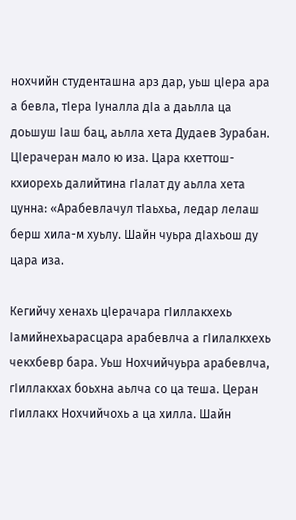нохчийн студенташна арз дар, уьш цIера ара а бевла, тIера Iуналла дIа а даьлла ца доьшуш Iаш бац, аьлла хета Дудаев Зурабан. ЦIерачеран мало ю иза. Цара кхеттош-кхиорехь далийтина гIалат ду аьлла хета цунна: «Арабевлачул тIаьхьа, ледар лелаш берш хила-м хуьлу. Шайн чуьра дIахьош ду цара иза.

Кегийчу хенахь цIерачара гIиллакхехь Iамийнехьарасцара арабевлча а гIилалкхехь чекхбевр бара. Уьш Нохчийчуьра арабевлча, гIиллакхах боьхна аьлча со ца теша. Церан гIиллакх Нохчийчохь а ца хилла. Шайн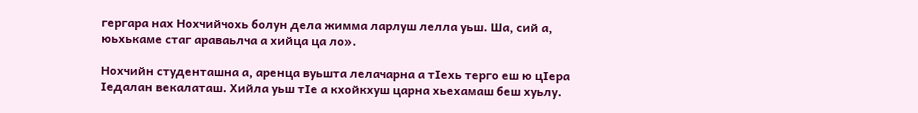гергара нах Нохчийчохь болун дела жимма ларлуш лелла уьш. Ша, сий а, юьхькаме стаг араваьлча а хийца ца ло».

Нохчийн студенташна а, аренца вуьшта лелачарна а тIехь терго еш ю цIера Iедалан векалаташ. Хийла уьш тIе а кхойкхуш царна хьехамаш беш хуьлу.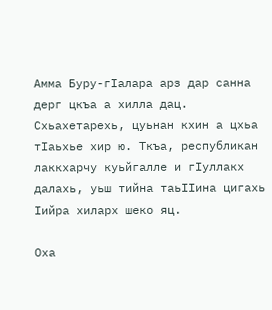Амма Буру-гIалара арз дар санна дерг цкъа а хилла дац. Схьахетарехь, цуьнан кхин а цхьа тIаьхье хир ю. Ткъа, республикан лаккхарчу куьйгалле и гIуллакх далахь, уьш тийна таьIIина цигахь Iийра хиларх шеко яц.

Оха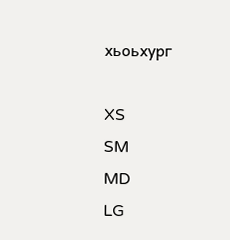хьоьхург

XS
SM
MD
LG